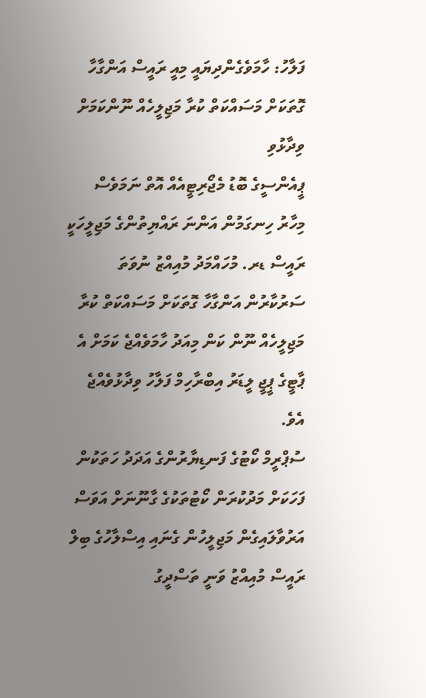ފަލާހު: ހާމަވެގެންދިޔައީ މިއީ ރައީސް އަންގާހާ ގޮތަކަށް މަސައްކަތް ކުރާ މަޖިލީހެއް ނޫންކަމަށް ވިދާޅުވި
ޕީއެންސީގެ ބޮޑު މެޖޯރިޓީއެއް އޮތް ނަމަވެސް މިހާރު ހިނގަމުން އަންނަ ރައްޔިތުންގެ މަޖިލީހަކީ ރައީސް ޑރ. މުހައްމަދު މުއިއްޒު ނުވަތަ ސަރުކާރުން އަންގާހާ ގޮތަކަށް މަސައްކަތް ކުރާ މަޖިލީހެއް ނޫން ކަން މިއަދު ހާމަވެއްޖެ ކަމަށް އެ ޕާޓީގެ ޕީޖީ ލީޑަރު އިބްރާހިމް ފަލާހު ވިދާޅުވެއްޖެ އެވެ.
ސުޕްރީމް ކޯޓުގެ ފަނޑިޔާރުންގެ އަދަދު ހަތަކުން ފަހަކަށް މަދުކުރަން ކޯޓުތަކުގެ ގާނޫނަށް އަވަސް އަރުވާލައިގެން މަޖިލީހުން ގެނައި އިސްލާހުގެ ބިލް ރައީސް މުއިއްޒު ވަނީ ތަސްދީގު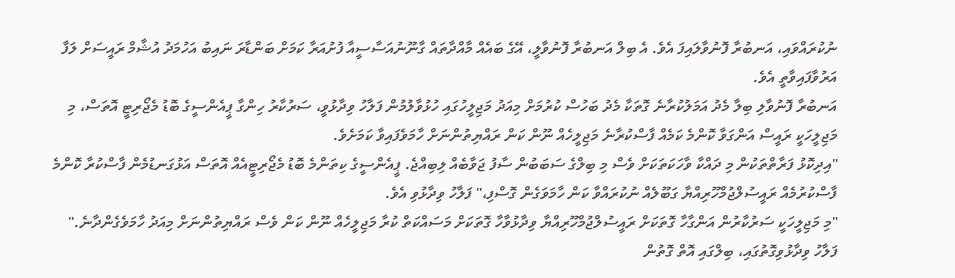ނުކުރައްވައި، އަނބުރާ ފޮނުވާލައިފަ އެވެ. އެ ބިލް އަނބުރާ ފޮނުވާލީ، އޭގެ ބައެއް މާއްދާތައް ގާނޫނުއަސާސީއާ ފުށުއަރާ ކަމަށް ބަންޑާރަ ނައިބު އަހުމަދު އުޝާމް ރައީސަށް ލަފާ އަރުވާފައިވާތީ އެވެ.
އަނބުރާ ފޮނުވާލި ބިލާ މެދު އަމަލުކުރާނެ ގޮތަކާ މެދު ބަހުސް ކުރުމަށް މިއަދު މަޖިލީހުގައި ހުޅުވާލުމުން ފަލާހު ވިދާޅުވީ، ސަރުކާރު ހިންގާ ޕީއެންސީގެ ބޮޑު މެޖޯރިޓީ އޮތަސް، މި މަޖިލީހަކީ ރައީސް އަންގަވާ ކޮންމެ ކަމެއް ފާސްކުރާނެ މަޖިލީހެއް ނޫން ކަން ރައްޔިތުންނަށް ހާމަވެފައިވާ ކަމަށެވެ.
"އިދިކޮޅު ފަރާތްތަކުން މި ދައްކާ ވާހަކަތަކަށް ވެސް މި ބިލްގެ ސަބަބުން ސާފު ޖަވާބެއް ލިބިއްޖެ. ޕީއެންސީގެ ކިތަންމެ ބޮޑު މެޖޯރިޓީއެއް އޮތަސް އަޅުގަނޑުމެން ފާސްކުރާ ކޮންމެ ފާސްކުރުމެއް ރައީސުލްޖުމްހޫރިއްޔާ ގަބޫލެއް ނުކުރައްވާ ކަން ހާމަވަގެން ގޮސްފި،" ފަލާހު ވިދާޅުވި އެވެ.
"މި މަޖިލީހަކީ ސަރުކާރުން އަންގާހާ ގޮތަކަށް ރައީސުލްޖުމްހޫރިއްޔާ ވިދާޅުވާހާ ގޮތަކަށް މަސައްކަތް ކުރާ މަޖިލީހެއް ނޫން ކަން ވެސް ރައްޔިތުންނަށް މިއަދު ހާމަވެގެންދާނެ."
ފަލާހު ވިދާޅުވިގޮތުގައި، ބިލްގައި އޮތް ގޮތުން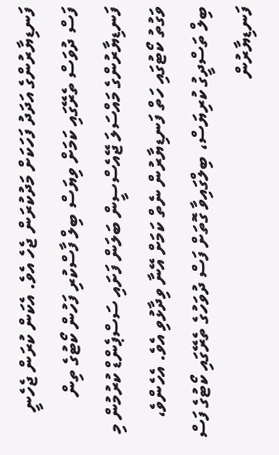ފަނޑިޔާރުންގެ އަދަދު ފަހަކަށް މަދުކުރަން ޖެހެ އެވެ. އެކަން ކުރަން ޖެހެނީ ފަސް ދުވަސް ތެރޭގައި ކަމަށް ވިޔަސް ބިލް ފާސްކުރި ފަހުން ކޯޓުގެ ތިން ފަނޑިޔާރުންގެ މައްސަލަ ޖޭއެސްސީން ބަލަން ފަށައި ސަސްޕެންޑް ކުރުމުން މި ވަގުތު ކޯޓުގައި ހަތް ފަނޑިޔާރުން ނެތް ކަމަށް އޭނާ ވިދާޅުވި އެވެ. އެހެންވެ، ބިލް ތަސްދީގު ކުރިޔަސް، ބިލްގައިވާ ގޮތަށް ފަސް ދުވަހުގެ ތެރޭގައި ކޯޓުގެ ފަސް ފަނޑިޔާރުން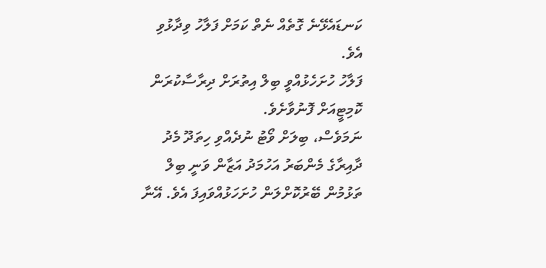ކަނޑައެޅޭނެ ގޮތެއް ނެތް ކަމަށް ފަލާހު ވިދާޅުވި އެވެ.
ފަލާހު ހުށަހެޅުއްވީ ބިލް އިތުރަށް ދިރާސާކުރަން ކޮމިޓީއަށް ފޮނުވާށެވެ.
ނަމަވެސް، ބިލަށް ވޯޓު ނުދެއްވި ހިތަދޫ މެދު ދާއިރާގެ މެންބަރު އަހުމަދު އަޒާން ވަނީ ބިލް ތަޅުމުން ބޭރުކޮށްލަން ހުށަހަޅުއްވައިފަ އެވެ. އޭނާ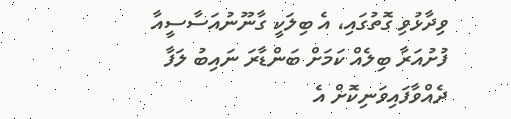ވިދާޅުވި ގޮތުގައި، އެ ބިލަކީ ގާނޫނުއަސާސީއާ ފުށުއަރާ ބިލެއް ކަމަށް ބަންޑާރަ ނައިބު ލަފާ ދެއްވާފައިވަނިކޮށް އެ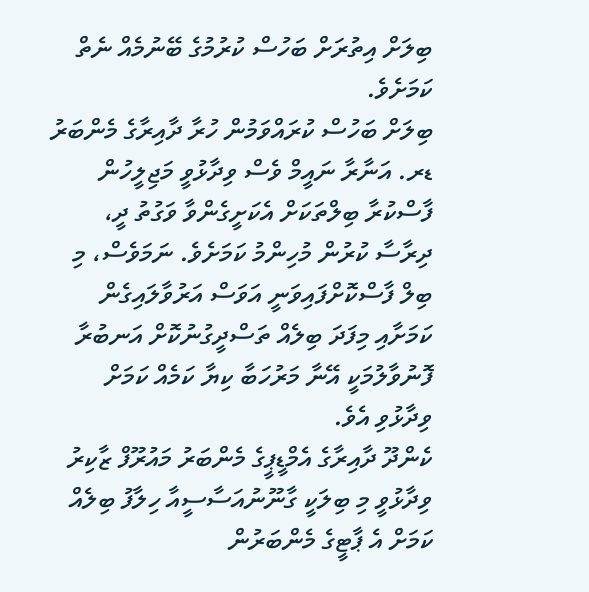ބިލަށް އިތުރަށް ބަހުސް ކުރުމުގެ ބޭނުމެއް ނެތް ކަމަށެވެ.
ބިލަށް ބަހުސް ކުރައްވަމުން ހުރާ ދާއިރާގެ މެންބަރު ޑރ. އަނާރާ ނައީމް ވެސް ވިދާޅުވީ މަޖިލީހުން ފާސްކުރާ ބިލްތަކަށް އެކަށީގެންވާ ވަގުތު ދީ، ދިރާސާ ކުރުން މުހިންމު ކަމަށެވެ. ނަމަވެސް، މި ބިލް ފާސްކޮށްފައިވަނީ އަވަސް އަރުވާލައިގެން ކަމަށާއި މިފަދަ ބިލެއް ތަސްދީގުނުކޮށް އަނބުރާ ފޮނުވާލުމަކީ އޭނާ މަރުހަބާ ކިޔާ ކަމެއް ކަމަށް ވިދާޅުވި އެވެ.
ކެންދޫ ދާއިރާގެ އެމްޑީޕީގެ މެންބަރު މައުރޫފް ޒާކިރު ވިދާޅުވީ މި ބިލަކީ ގާނޫނުއަސާސީއާ ހިލާފު ބިލެއް ކަމަށް އެ ޕާޓީގެ މެންބަރުން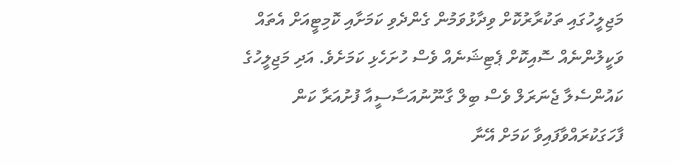މަޖިލީހުގައި ތަކުރާރުކޮށް ވިދާޅުވަމުން ގެންދެވި ކަމަށާއި ކޮމިޓީއަށް އެތައް ވަކީލުންނެއް ސޮއިކޮށް ޕެޓިޝަނެއް ވެސް ހުށަހެޅި ކަމަށެވެ. އަދި މަޖިލީހުގެ ކައުންސެލާ ޖެނަރަލް ވެސް ބިލް ގާނޫނުއަސާސީއާ ފުށުއަރާ ކަން ފާހަގަކުރައްވާފައިވާ ކަމަށް އޭނާ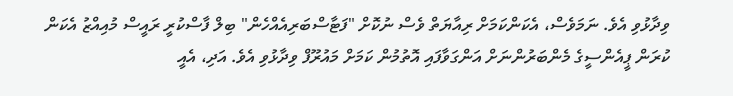ވިދާޅުވި އެވެ. ނަމަވެސް، އެކަންކަމަށް ރިއާޔަތް ވެސް ނުކޮށް "ފަޓާސްބަރިއެއްހެން" ބިލް ފާސްކުރީ ރައީސް މުއިއްޒު އެކަން ކުރަން ޕީއެންސީގެ މެންބަރުންނަށް އަންގަވާފައި އޮތުމުން ކަމަށް މައުރޫފް ވިދާޅުވި އެވެ. އަދި، އެއީ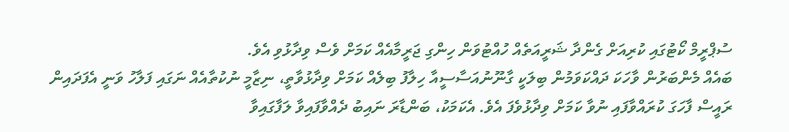ސުޕްރީމް ކޯޓުގައި ކުރިއަށް ގެންދާ ޝަރީއަތެއް ހުއްޓުވަން ހިންގި ޖަރީމާއެއް ކަމަށް ވެސް ވިދާޅުވި އެވެ.
ބައެއް މެންބަރުން ވާހަކަ ދައްކަވަމުން ބިލަކީ ގާނޫނުއަސާސީއާ ހިލާފު ބިލެއް ކަމަށް ވިދާޅުވާތީ، ނިޒާމީ ނުކުތާއެއް ނަގައި ފަލާހު ވަނީ އެފަދައިން ރައީސް ފާހަގަ ކުރައްވާފައި ނުވާ ކަމަށް ވިދާޅުވެފަ އެވެ. އެކަމަކު، ބަންޑާރަ ނައިބު ދެއްވާފައިވާ ލަފާގައިވާ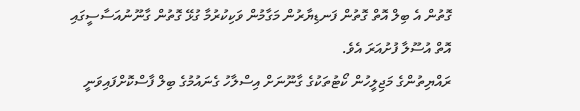ގޮތުން އެ ބިލް އޮތް ގޮތުން ފަނޑިޔާރުން މަގާމުން ވަކިކުރުމާ ގުޅޭ ގޮތުން ގާނޫނުއަސާސީގައި އޮތް އުސޫލާ ފުށުއަރަ އެވެ.
ރައްޔިތުންގެ މަޖިލީހުން ކޯޓުތަކުގެ ގާނޫނަށް އިސްލާހު ގެނައުމުގެ ބިލް ފާސްކޮށްފައިވަނީ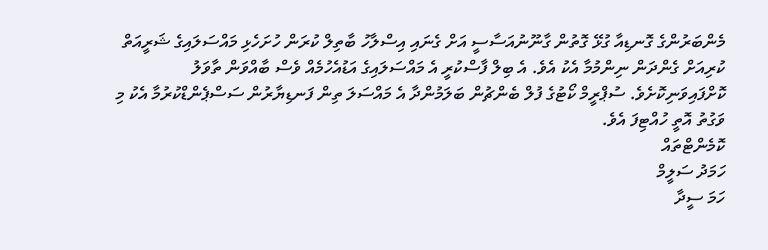މެންބަރުންގެ ގޮނޑިއާ ގުޅޭ ގޮތުން ގާނޫނުއަސާސީ އަށް ގެނައި އިސްލާހު ބާތިލް ކުރަން ހުށަހެޅި މައްސަލައިގެ ޝަރީއަތް ކުރިއަށް ގެންދަން ނިންމުމާ އެކު އެވެ. އެ ބިލް ފާސްކުރީ އެ މައްސަލައިގެ އަޑުއެހުމެއް ވެސް ބާއްވަން ތާވަލު ކޮށްފައިވަނިކޮށެވެ. ސުޕްރީމް ކޯޓުގެ ފުލް ބެންޗުން ބަލަމުންދާ އެ މައްސަލަ ތިން ފަނޑިޔާރުން ސަސްޕެންޑްކުރުމާ އެކު މި ވަގުތު އޮތީ ހުއްޓިފަ އެވެ.
ކޮމެންޓްތައް
ހަމަދު ސަލީމް
ހަމަ ސީދާ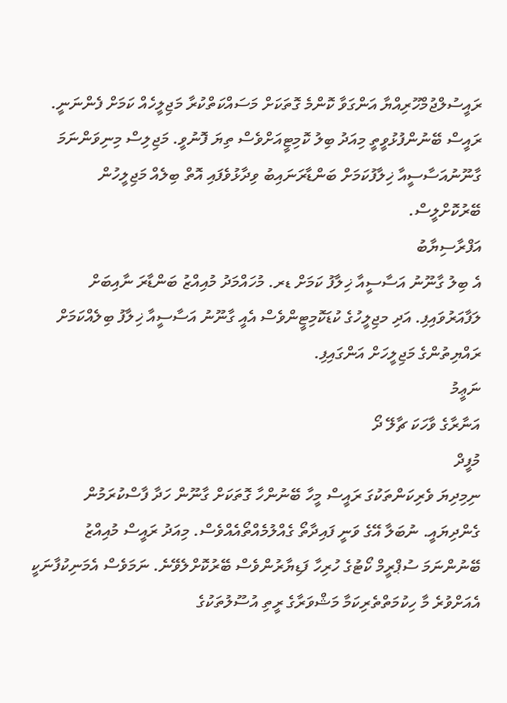ރައީސުލްޖުމްހޫރިއްޔާ އަންގަވާ ކޮންމެ ގޮތަކަށް މަސައްކަތްކުރާ މަޖިލީހެއް ކަމަށް ފެންނަނީ. ރައީސް ބޭނުންފުޅުވީތީ މިއަދު ބިލު ކޮމިޓީއަށްވެސް ތިޔަ ފޮނުވީ. މަޖިލިސް މިނިވަންނަމަ ގާނޫނުއަސާސީއާ ޚިލާފުކަމަށް ބަންޑާރަނައިބު ވިދާޅުވެފައި އޮތް ބިލެއް މަޖިލީހުން ބޭރުކޮށްލީސް.
އަފްރާސިޔާބު
އެ ބިލު ގާނޫނު އަސާސީއާ ޚިލާފު ކަމަށް ޑރ. މުހައްމަދު މުއިއްޒު ބަންޑާރަ ނާއިބަށް ލަފާއަރުވައިފި. އަދި މޖިލީހުގެ ކުޑަކޮމިޓީންވެސް އެއީ ގާނޫނު އަސާސީއާ ޚިލާފު ބިލެއްކަމަށް ރައްޔިތުންގެ މަޖިލީހަށް އަންގައިފި.
ނަޢީމު
އަނާރާގެ ވާހަކަ ޗާލޭ ދޯ
މުފީދް
ނިމިދިޔަ ވެރިކަންތަކުގަ ރައީސް މީހާ ބޭނުންހާ ގޮތަކަށް ގާނޫން ހަދާ ފާސްކުރަމުން ގެންދިޔައީ. ނުބަލާ އޭގެ ވަނީ ފައިދާތޯ ގެއްލުމެއްތޯއެއްވެސް. މިއަދު ރައީސް މުއިއްޒު ބޭނުންނަމަ ސުޕްރީމް ކޯޓުގެ ހުރިހާ ފަޑިޔާރުންވެސް ބޭރުކޮށްލެވޭނެ. ނަމަވެސް އެމަނިކުފާނަކީ އެއަށްވުރެ މާ ހިކުމަތްތެރިކަމާ މަޝްވަރާގެ ރީތި އުސޫލުތަކުގެ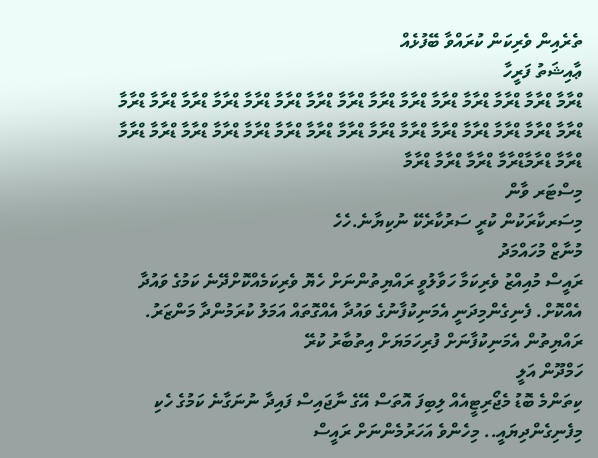ތެރެއިން ވެރިކަން ކުރައްވާ ބޭފުޅެއް
ޢާއިޝަތު ފަރީހާ
ޑްރާމާ ޑްރާމާ ޑްރާމާ ޑްރާމާ ޑްރާމާ ޑްރާމާ ޑްރާމާ ޑްރާމާ ޑްރާމާ ޑްރާމާ ޑްރާމާ ޑްރާމާ ޑްރާމާ ޑްރާމާ ޑްރާމާ ޑްރާމާ ޑްރާމާ ޑްރާމާ ޑްރާމާ ޑްރާމާ ޑްރާމާ ޑްރާމާ ޑްރާމާ ޑްރާމާ ޑްރާމާ ޑްރާމާ ޑްރާމާ ޑްރާމާ ޑްރާމާ ޑްރާމާ ޑްރާމާ ޑްރާމާޑްރާމާ ޑްރާމާ ޑްރާމާ ޑްރާމާ
މިސްޓަރ ވާން
މިސަރކާރަކުން ކުރީ ސަރުކާރެކޭ ނުކިޔާނެ.ހެހެ
މުނާޒް މުހައްމަދު
ރައީސް މުއިއްޒު ވެރިކަމާ ހަވާލުވީ ރައްޔިތުންނަށް ހެޔޮ ވެރިކަމެއްކޮށްދޭނެ ކަމުގެ ވައުދާ އެއްކޮށް. ފެނިގެންމިދަނީ އެމަނިކުފާނުގެ ވައުދާ އެއްގޮތައް އަމަލު ކުރަމުންދާ މަންޒަރު. ރައްޔިތުން އެމަނިކުފާނަށް ފުރިހަމަޔަށް އިތުބާރު ކުރޭ
ހަމްދޫން އަލީ
ކިތަންމެ ބޮޑު މެޖޯރިޓީއެއް ލިބިފަ އޮތަސް އޭގެ ނާޖައިސް ފައިދާ ނުނަގާނެ ކަމުގެ ހެކި މިފެނިގެންދިޔައީ.. މިހެންވެ އަހަރުމެންނަށް ރައީސް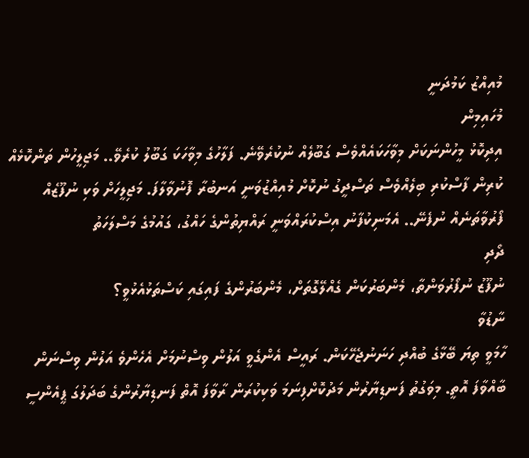މުއިއްޒު ކަމުދަނީ
މުހައިމިން
އިދިކޮޅު މީހުންނަކަށް މިވާހަކައެއްވެސް ގަބޫލެއް ނުކުރެވޭނެ. ފަލާހުގެ މިވާހަކަ ގަބޫލު ކުރެވޭ.. މަޖިލީހުން ތަންކޮޅެއް ކުރިން ފާސްކުރި ބިލެއްވެސް ތަސްދީގު ނުކޮށް މުއިއްޒުވަނީ އަނބުރާ ފޮނުވާލާފަ. މަޖިލީހަށް ވަކި ނުފޫޒެއް ފޯރުވާތަނެއް ނުފެނޭ.. އެމަނިކުފާނު އިސްކުރައްވަނީ ރައްޔިތުންގެ ހައްގު، ގައުމުގެ މަސްލަހަތު
ދޯދި
ނުފޫޒު ނުފޯރުވަންތާ، މެންބަރުކަން ގެއްލޭގޮތަށް، މެންބަރުންގެ ފައިގައި ކަސްތަޅުއެޅުވީ؟
ނާޑުވާ
ހާމަވީ ތިޔަ ބޭޅާގެ ބުއްދި ހަނަނުޖެހޭކަން. ރައީސް އެންގެވީ އަލުން ވިސްނުމަށް އެހެންވެ އަލުން ވިސްނަން ބާއްވާފަ އޮތީ. މިވަގުތު ފަނޑިޔާރުން މަދުކޮށްފިނަމަ ވަކިކުރަން ރާވާފަ އޮތް ފަނޑިޔާރުންގެ ބަދަލުގަ ޕީއެންސީ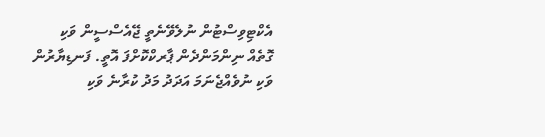އެކްޓިވިސްޓުން ނުލެވޭނެތީ ޖޭއެސްސީން ވަކި ގޮތެއް ނިންމަންދެން ޕާރކްކޮށްފަ އޮތީ. ފަނޑިޔާރުން ވަކި ނުވެއްޖެނަމަ އަދަދު މަދު ކުރާނެ ވަކި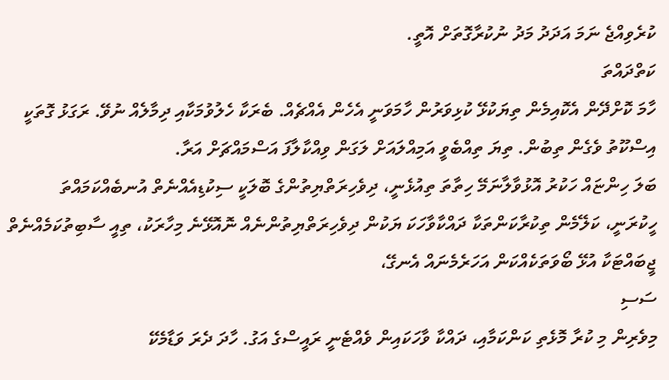ކުރެވިއްޖެ ނަމަ އަދަދު މަދު ނުކުރާގޮތަށް އޮތީ.
ކަތްދައްތަ
ހާމަ ކޮށްދޭން އެކޮއިމެން ތިޔަކުޅޭ ކުޅިވަރުން ހާމަވަނީ އެހެން އެއްޗެއް. ބެރަކާ ހެލުވުމަކާއި ދިމާލެއް ނުވޭ. ރަގަޅު ގޮތަކީ އިސްކޫތު ވެގެން ތިބުން. ތިޔަ ތިއްބެވީ އަމިއްލައަށް ލަގަން ވިއްކާލާފަ އަސްމައްޗަށް އަރާ.
ބަލަ ހިންޏައް ހަކުރު އޮޅުވާލާނަމޭ ހިތާތަ ތިއުޅެނީ، ދިވެހިރަތްޔިތުންގެ ބޮލަކީ ސިކުޑިއެއްނެތް އުނބެއްކަމައްތަ ހީކުރަނީ، ކަލޭމެން ތިކުރާކަންތަކާ ދައްކާވާހަކަ ޔަކުން ދިވެހިރަތްޔިތުންނެއް ނޮއޮޅޭނެ މިހާރަކު، ތިއީ ސާބިތުކަމެއްނެތް ޖީބައްޓަކާ އުޅޭ ބޯވަތަކެއްކަން އަހަރެމެނައް އެނގޭ،
ސަސި
މިވެރިން މި ކުރާ މޮޅެތި ކަންކަމާއި، ދައްކާ ވާހަކައިން ވެއްޓެނީ ރައީސްގެ އަގު. ހާދަ ދެރަ ވަޑާމެކޭ